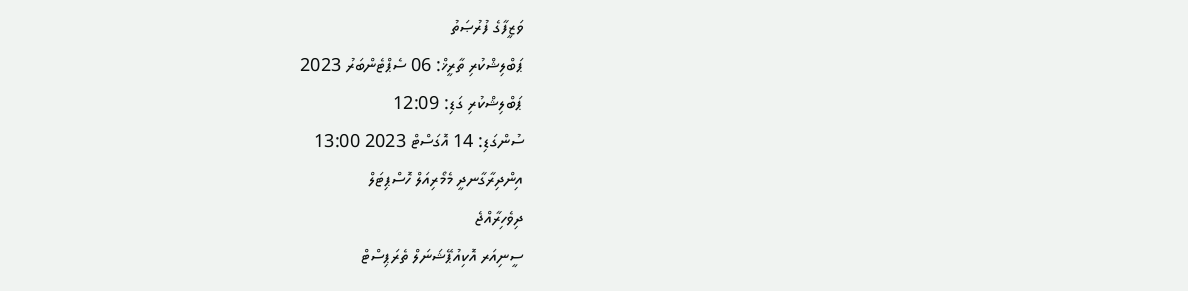ވަޒީފާގެ ފުރުޞަތު
ޕަބްލިޝްކުރި ތާރީޚް: 06 ސެޕްޓެންބަރު 2023
ޕަބްލިޝްކުރި ގަޑި: 12:09
ސުންގަޑި: 14 އޮގަސްޓް 2023 13:00
އިންދިރާގާނދީ މެމޯރިއަލް ހޮސްޕިޓަލް
ދިވެހިރާއްޖެ
ސީނިއަރ އޮކިއުޕޭޝަނަލް ތެރަޕިސްޓް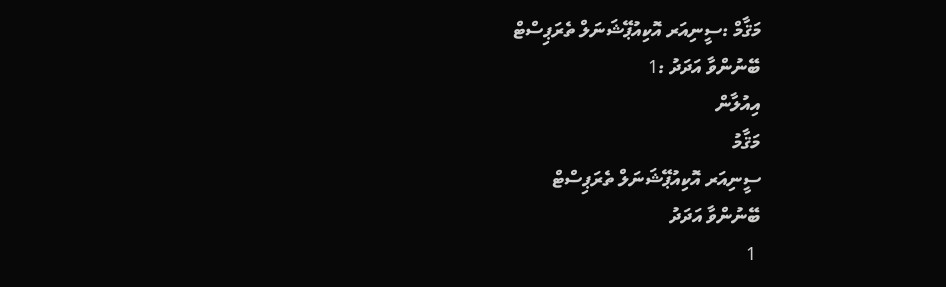މަޤާމް :ސީނިއަރ އޮކިއުޕޭޝަނަލް ތެރަޕިސްޓް
ބޭނުންވާ އަދަދު :1
އިއުލާން
މަޤާމު
ސީނިއަރ އޮކިއުޕޭޝަނަލް ތެރަޕިސްޓް
ބޭނުންވާ އަދަދު
 1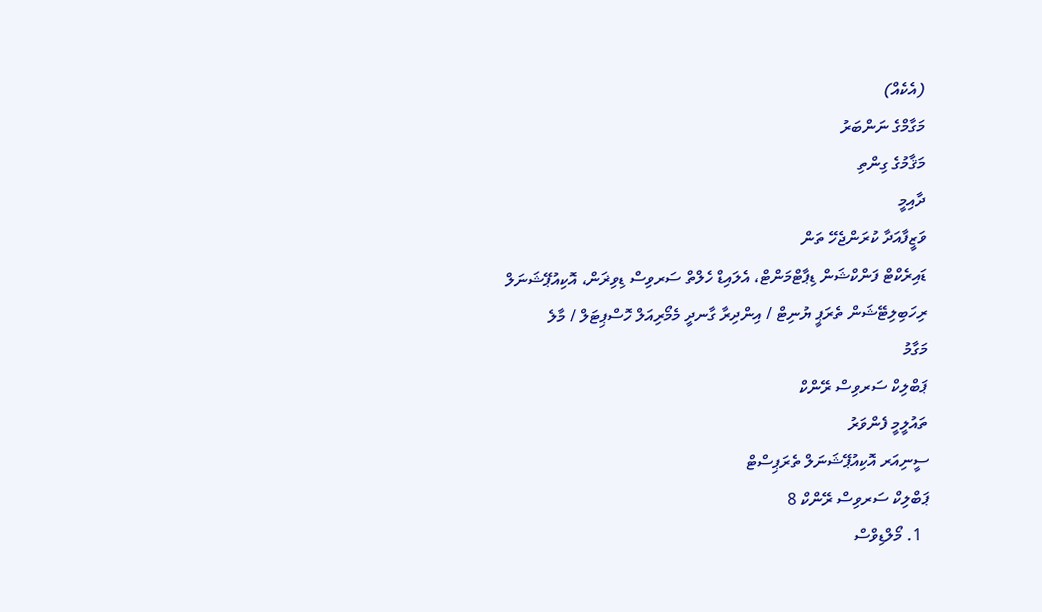(އެކެއް)
މަގާމްގެ ނަންބަރު
މަޤާމުގެ ގިންތި
ދާއިމީ
ވަޒީފާއަދާ ކުރަންޖެހޭ ތަން
ޑައިރެކްޓް ފަންކްޝަން ޑިޕާޓްމަންޓް، އެލައިޑް ހެލްތް ސަރވިސް ޑިވިޜަން، އޮކިއުޕޭޝަނަލް ރިހަބިލިޓޭޝަން ތެރަޕީ ޔުނިޓް / އިންދިރާ ގާނދީ މެމޯރިއަލް ހޮސްޕިޓަލް / މާލެ
މަގާމު
ޕަބްލިކް ސަރވިސް ރޭންކް
ތައުލީމީ ފެންވަރު
ސީނިއަރ އޮކިއުޕޭޝަނަލް ތެރަޕިސްޓް
ޕަބްލިކް ސަރވިސް ރޭންކް 8
  1. މޯލްޑިވްސް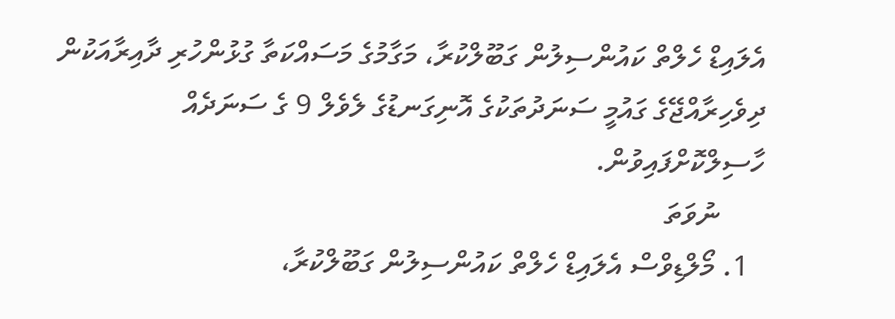އެލައިޑް ހެލްތް ކައުންސިލުން ގަބޫލްކުރާ، މަގާމުގެ މަސައްކަތާ ގުޅުންހުރި ދާއިރާއަކުން  ދިވެހިރާއްޖޭގެ ގައުމީ ސަނަދުތަކުގެ އޮނިގަނޑުގެ ލެވެލް 9 ގެ ސަނަދެއް ހާސިލްކޮށްފައިވުން.
      ނުވަތަ
  1. މޯލްޑިވްސް އެލައިޑް ހެލްތް ކައުންސިލުން ގަބޫލްކުރާ،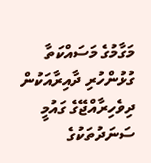މަގާމުގެ މަސައްކަތާ ގުޅުންހުރި ދާއިރާއަކުން  ދިވެހިރާއްޖޭގެ ގައުމީ ސަނަދުތަކުގެ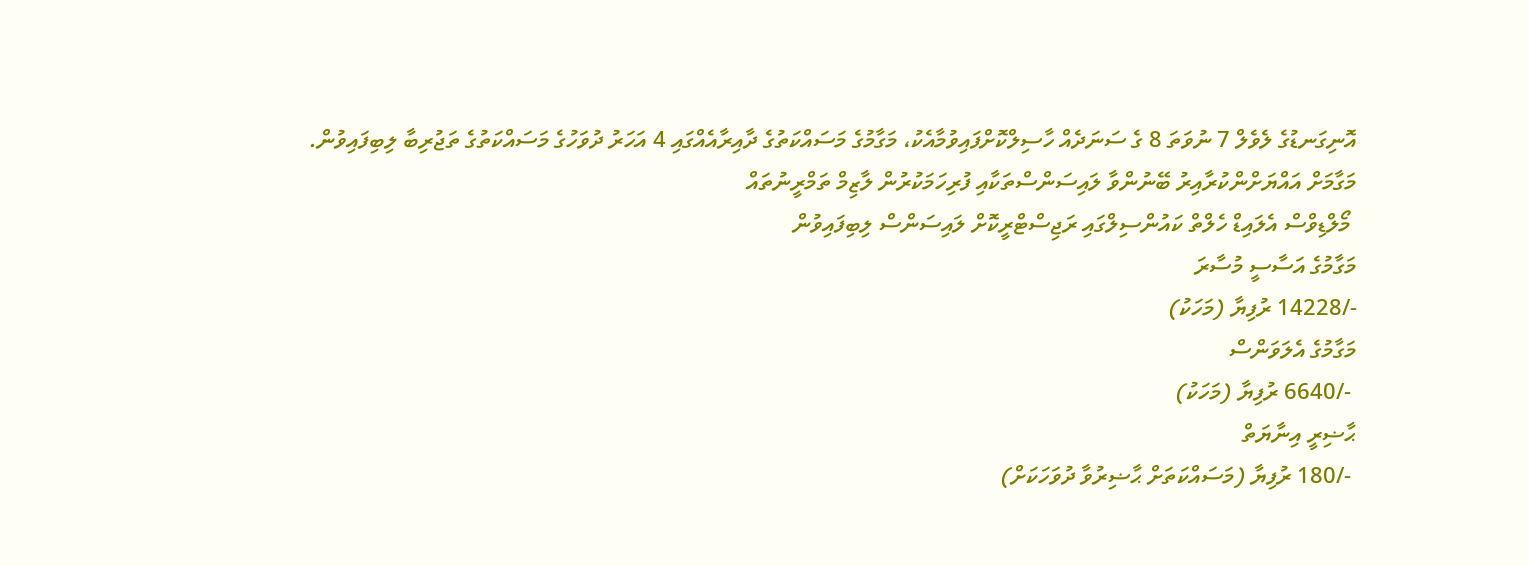އޮނިގަނޑުގެ ލެވެލް 7 ނުވަތަ 8 ގެ ސަނަދެއް ހާސިލްކޮށްފައިވުމާއެކު، މަގާމުގެ މަސައްކަތުގެ ދާއިރާއެއްގައި 4 އަހަރު ދުވަހުގެ މަސައްކަތުގެ ތަޖުރިބާ ލިބިފައިވުން.
މަގާމަށް އައްޔަށްންކުރާއިރު ބޭނުންވާ ލައިސަންސްތަކާއި ފުރިހަމަކުރުން ލާޒިމް ތަމްރީނުތައް
 މޯލްޑިވްސް އެލައިޑް ހެލްތް ކައުންސިލްގައި ރަޖިސްޓްރީކޮށް ލައިސަންސް ލިބިފައިވުން
މަގާމުގެ އަސާސީ މުސާރަ
-/14228 ރުފިޔާ (މަހަކު)
މަގާމުގެ އެލަވަންސް
 -/6640 ރުފިޔާ (މަހަކު)
ޙާޟިރީ އިނާޔަތް
 -/180 ރުފިޔާ (މަސައްކަތަށް ޙާޟިރުވާ ދުވަހަކަށް)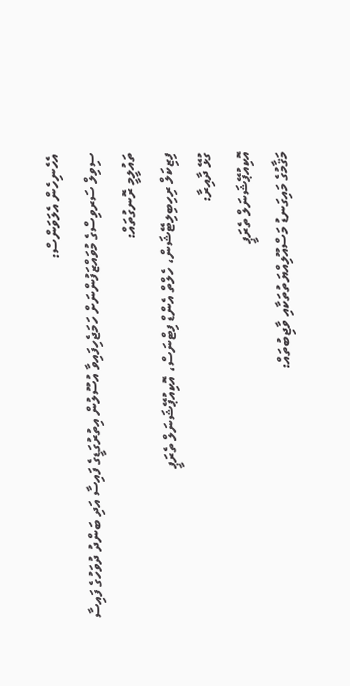އެހެނިހެން އެލަވަންސް:
ސިވިލް ސަރވިސްގެ މުވައްޒަފުންނަށް ހަމަޖެހިފައިވާ އުސޫލުން އިތުރުގަޑީގެ ފައިސާ އަދި ބަންދު ދުވަހުގެ ފައިސާ
ތައުލީމީ ރޮނގުތައް:
ފިޒިކަލް ރިހިބިލިޓޭޝަން، ހެލްތް އެންޑް ފިޓްނަސް، އޮކިއުޕޭޝަނަލް ތެރަޕީ
ގުޅޭ ދާއިރާ:
އޮކިއުޕޭޝަނަލް ތެރަޕީ
މަޤާމުގެ މައިގަނޑު މަސްއޫލިއްޔަތުތަކާއި ވާޖިބުތައް: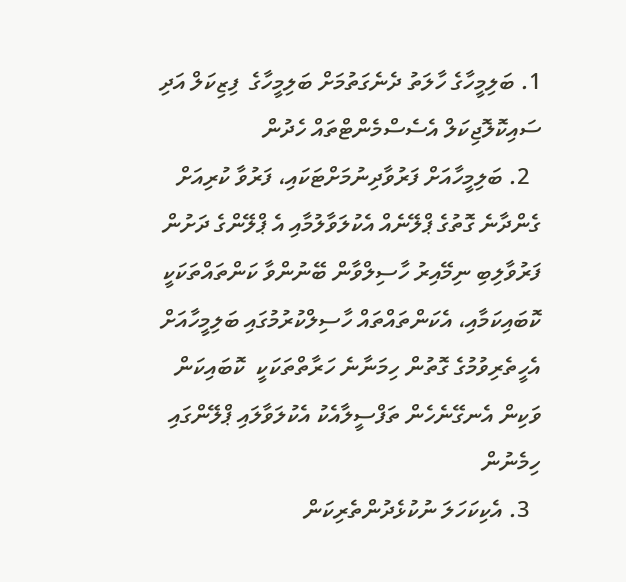1. ބަލިމީހާގެ ހާލަތު ދެނެގަތުމަށް ބަލިމީހާގެ  ފިޒިކަލް އަދި ސައިކޮލޮޖިކަލް އެސެސްމެންޓްތައް ހެދުން
  2. ބަލިމީހާއަށް ފަރުވާދިނުމަށްޓަކައި، ފަރުވާ ކުރިއަށް ގެންދާނެ ގޮތުގެ ޕްލޭނެއް އެކުލަވާލުމާއި އެ ޕްލޭންގެ ދަށުން  ފަރުވާލިބި ނިމޭއިރު ހާސިލްވާން ބޭނުންވާ ކަންތައްތަކަކީ ކޮބައިކަމާއި، އެކަންތައްތައް ހާސިލްކުރުމުގައި ބަލިމީހާއަށް އެހީތެރިވުމުގެ ގޮތުން ހިމަނާނެ ހަރާތްތަކަކީ  ކޮބައިކަން ވަކިން އެނގޭނެހެން ތަފްސީލާއެކު އެކުލަވާލައި ޕްލޭންގައި ހިމެނުން
  3. އެކިކަހަލަ ނުކުޅެދުންތެރިކަން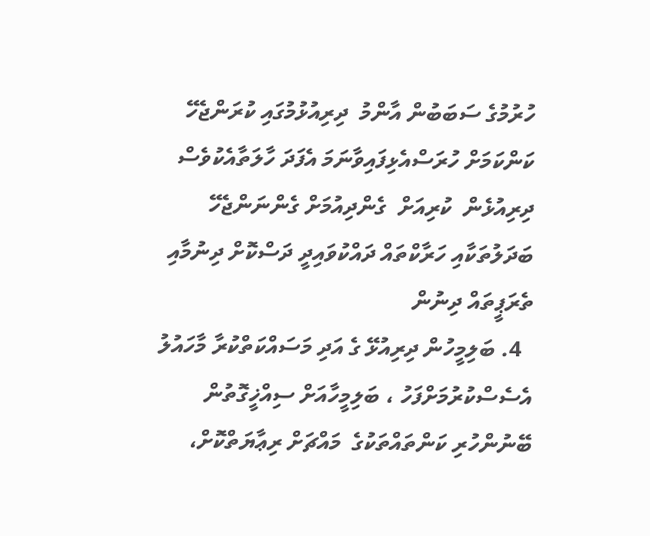ހުރުމުގެ ސަބަބުން އާންމު  ދިރިއުޅުމުގައި ކުރަންޖެހޭ ކަންކަމަށް ހުރަސްއެޅިފައިވާނަމަ އެފަދަ ހާލަތާއެކުވެސް ދިރިއުޅެން  ކުރިއަށް  ގެންދިއުމަށް ގެންނަންޖެހޭ ބަދަލުތަކާއި ހަރާކްތައް ދައްކުވައިދީ ދަސްކޮށް ދިނުމާއި ތެރަޕީތައް ދިނުން
  4. ބަލިމީހުން ދިރިއުޅޭ ގެ އަދި މަސައްކަތްކުރާ މާހައުލު އެސެސްކުރުމަށްފަހު ، ބަލިމީހާއަށް ސިއްޚީގޮތުން  ބޭނުންހުރި ކަންތައްތަކުގެ  މައްޗަށް ރިޢާޔަތްކޮށް،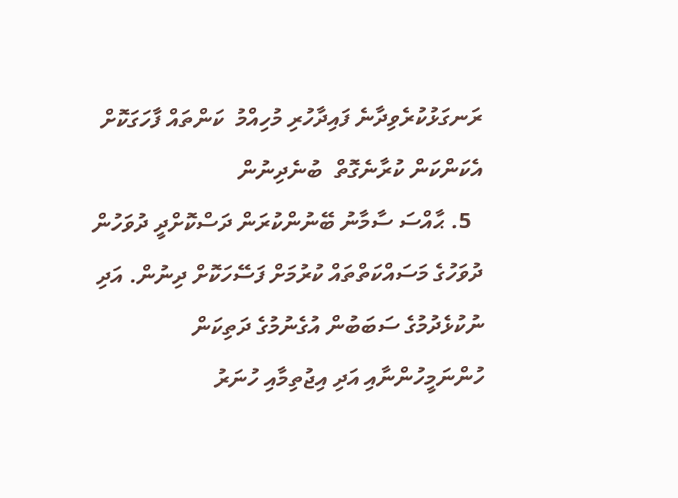ރަނގަޅުކުރެވިދާނެ ފައިދާހުރި މުހިއްމު  ކަންތައް ފާހަގަކޮށް އެކަންކަން ކުރާނެގޮތް  ބުނެދިނުން
  5. ޙާއްސަ ސާމާނު ބޭނުންކުރަން ދަސްކޮށްދީ ދުވަހުން ދުވަހުގެ މަސައްކަތްތައް ކުރުމަށް ފަސޭހަކޮށް ދިނުން. އަދި ނުކުޅެދުމުގެ ސަބަބުން އުގެނުމުގެ ދަތިކަން ހުންނަމީހުންނާއި އަދި އިޖުތިމާއި ހުނަރު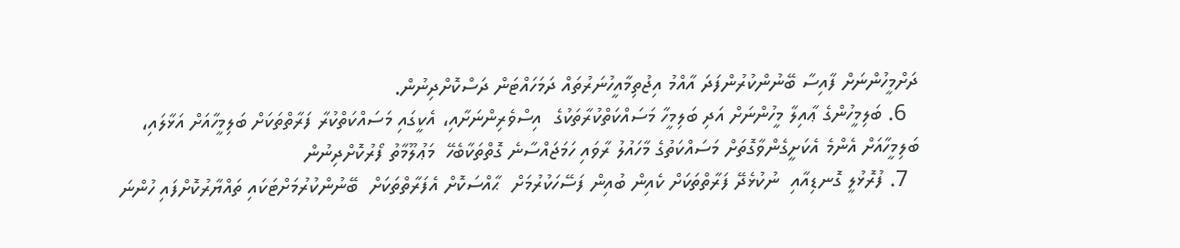ދަށްމީހުންނަށް ފާއިސާ ބޭނުންކުރުންފަދަ އާއްމު އިޖުތިމާއީހުނަރުތައް ދަމަހައްޓަން ދަސްކޮށްދިނުން.
  6. ބަލިމީހުންގެ ޢާއިލާ މީހުންނަށް އަދި ބަލިމީހާ މަސައްކަތްކުރާތަކުގެ  އިސްވެރިންނަށާއި، އެކީގައި މަސައްކަތްކުރާ ފަރާތްތަކަށް ބަލިމީހާއަށް އަޅާލައި، ބަލިމީހާއަށް އެންމެ އެކަށީގެންވާގޮތަށް މަސައްކަތުގެ މާހައުލު ރާވައި ހަމަޖައްސާނެ ގޮތްތަކާބެހޭ  މަޢުލޫމާތު ފޯރުކޮށްދިނުން
  7. ފުރޮޅުލީ ގޮނޑިއާއި  ނުކުޅެދޭ ފަރާތްތަކަށް ކެއިން ބުއިން ފަސޭހަކުރުމަށް  ޙާއްސަކޮށް އެފަރާތްތަކަށް  ބޭނުންކުރުމަށްޓަކައި ތައްޔާރުކޮށްފައި ހުންނަ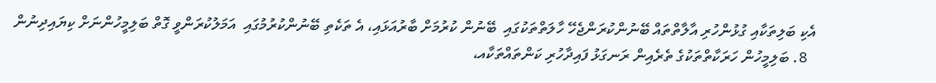އެކި ބަލިތަކާއި ގުޅުންހުރި އާލާތްތައް ބޭނުންކުރަންޖެހޭ ހާލަތްތަކުގައި  ބޭނުން ކުރުމަށް ބާރުއަޅައި، އެ ތަކެތި ބޭނުންކުރުމުގައި  އަމަލުކުރަންވީ ގޮތް ބަލިމީހުންނަށް ކިޔައިދިނުން
  8. ބަލިމީހުން ހަރަކާތްތަކުގެ ތެރެއިން ރަނގަޅު ފައިދާހުރި ކަންތައްތަކާއ،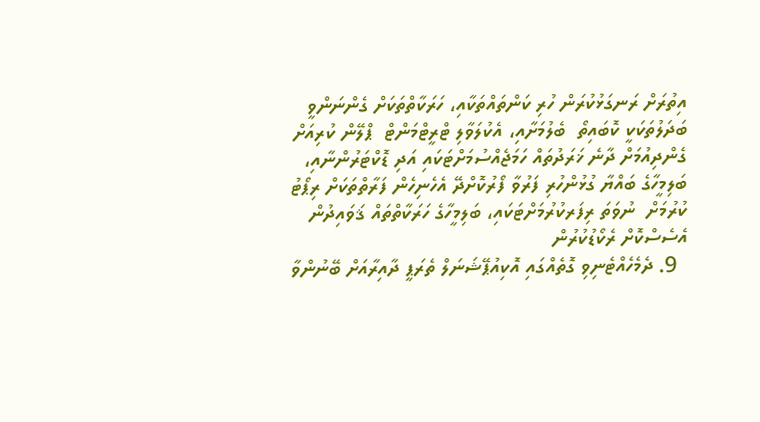އިތުރަށް ރަނގަޅުކުރަން ހުރި ކަންތައްތަކާއި، ހަރަކާތްތަކަށް ގެންނަންވީ ބަދަލުތަކަކީ ކޮބައިތޯ  ބެލުމަށާއި، އެކުލަވާލި ޓްރީޓްމަންޓް  ޕްލޭން ކުރިއަށް  ގެންދިއުމަށް ދާނެ ޚަރަދުތައް ހަމަޖެއްސުމަށްޓަކައި އަދި ޑޮކްޓަރުންނާއި، ބަލިމީހާގެ ބައްޔާ ގުޅުންހުރި ފަރުވާ ފޯރުކޮށްދޭ އެހެނިހެން ފަރާތްތަކަށް ރިޕޯޓު ކުރުމަށް  ނުވަތަ ރިފަރކުރުމަށްޓަކައި، ބަލިމީހާގެ ހަރަކާތްތައް ޤަވައިދުން އެސެސްކޮށް ރެކޯޑުކުރުން
  9. ދެމެހެއްޓެނިވި ގޮތެއްގައި އޮކިއުޕޭޝަނަލް ތެރަޕީ ދާއިރާއަށް ބޭނުންވާ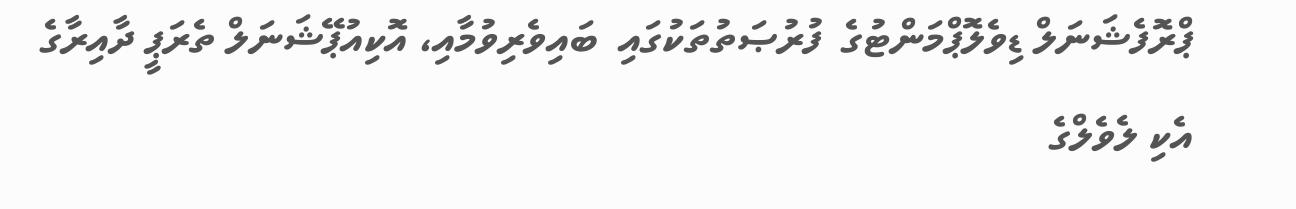ޕްރޮފެޝަނަލް ޑިވެލޮޕްމަންޓުގެ  ފުރުޞަތުތަކުގައި  ބައިވެރިވުމާއި، އޮކިއުޕޭޝަނަލް ތެރަޕީ ދާއިރާގެ އެކި ލެވެލްގެ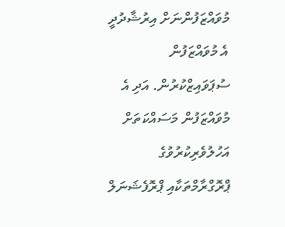މުވައްޒަފުންނަށް އިރުޝާދުދީ އެ މުވައްޒަފުން ސުޕަވައިޒްކުރުން. އަދި އެ މުވައްޒަފުން މަސައްކަތަށް އަހުލުވެރިކުރުވުގެ  ޕްރޮގްރާމްތަކާއި ޕްރޮފެޝަނަލް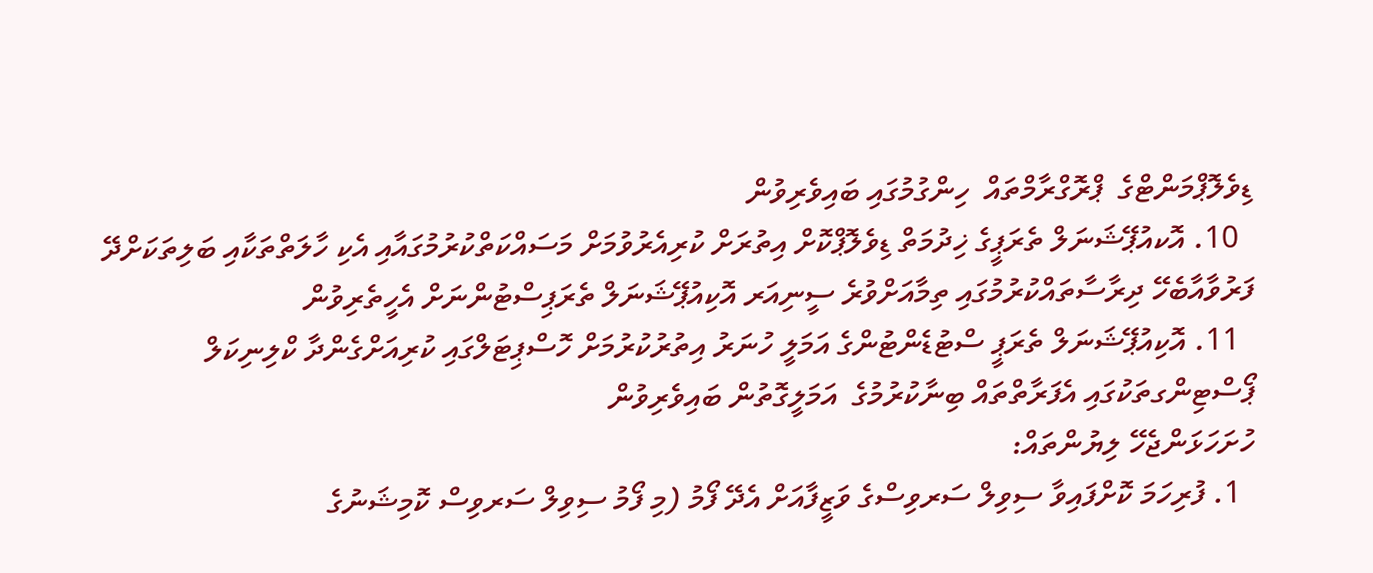ޑިވެލޮޕްމަންޓްގެ  ޕްރޮގްރާމްތައް  ހިންގުމުގައި ބައިވެރިވުން
  10. އޮކއުޕޭޝަނަލް ތެރަޕީގެ ޚިދުމަތް ޑިވެލޮޕްކޮށް އިތުރަށް ކުރިއެރުވުމަށް މަސައްކަތްކުރުމުގައާއި އެކި ހާލަތްތަކާއި ބަލިތަކަށްދޭ ފަރުވާއާބެހޭ ދިރާސާތައްކުރުމުގައި ތިމާއަށްވުރެ ސީނިއަރ އޮކިއުޕޭޝަނަލް ތެރަޕިސްޓުންނަށް އެހީތެރިވުން
  11. އޮކިއުޕޭޝަނަލް ތެރަޕީ ސްޓުޑެންޓުންގެ އަމަލީ ހުނަރު އިތުރުކުރުމަށް ހޮސްޕިޓަލްގައި ކުރިއަށްގެންދާ ކްލިނިކަލް ޕޯސްޓިންގތަކުގައި އެފަރާތްތައް ބިނާކުރުމުގެ  އަމަލީގޮތުން ބައިވެރިވުން
ހުށަހަޅަންޖެހޭ ލިޔުންތައް:
  1. ފުރިހަމަ ކޮށްފައިވާ ސިވިލް ސަރވިސްގެ ވަޒީފާއަށް އެދޭ ފޯމު (މި ފޯމު ސިވިލް ސަރވިސް ކޮމިޝަނުގެ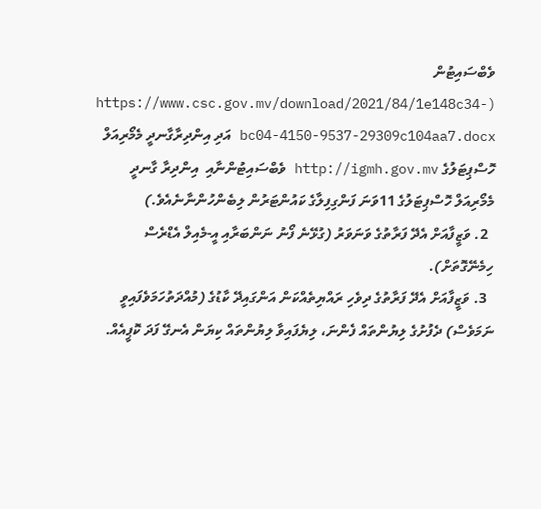ވެބްސައިޓުން (https://www.csc.gov.mv/download/2021/84/1e148c34-bc04-4150-9537-29309c104aa7.docx އަދި އިންދިރާގާނދީ މެމޯރިއަލް ހޮސްޕިޓަލުގެ http://igmh.gov.mv ވެބްސައިޓުންނާއި  އިންދިރާ ގާނދީ މެމޯރިއަލް ހޮސްޕިޓަލުގެ 11ވަނަ ފަންގިފިލާގެ ކައުންޓަރުން ލިބެންހުންނާނެއެވެ.)
  2. ވަޒީފާއަށް އެދޭ ފަރާތުގެ ވަނަވަރު (ގުޅޭނެ ފޯނު ނަންބަރާއި އީ-މެއިލް އެޑްރެސް ހިމެނޭގޮތަށް).
  3. ވަޒީފާއަށް އެދޭ ފަރާތުގެ ދިވެހި ރައްޔިތެއްކަން އަންގައިދޭ ކާޑުގެ (މުއްދަތުހަމަވެފައިވީ ނަމަވެސް) ދެފުށުގެ ލިޔުންތައް ފެންނަ، ލިޔެފައިވާ ލިޔުންތައް ކިޔަން އެނގޭ ފަދަ ކޮޕީއެއް.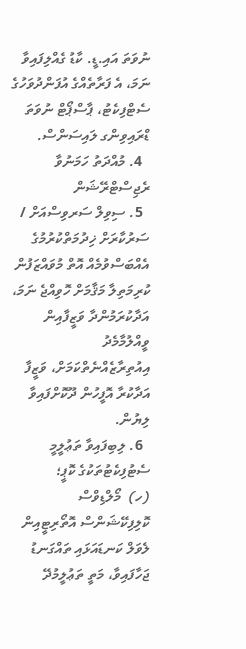ނުވަތަ އައި.ޑީ. ކާޑު ގެއްލިފައިވާ ނަމަ، އެ ފަރާތެއްގެ އުފަންދުވަހުގެ ސެޓްފިކެޓު، ޕާސްޕޯޓް ނުވަތަ ޑްރައިވިންގ ލައިސަންސް.
  4. މުއްދަތު ހަމަނުވާ ރެޖިސްޓްރޭޝަން
  5. ސިވިލް ސަރވިސްއަށް / ސަރުކާރަށް ޚިދުމަތްކުރުމުގެ އެއްބަސްވުމެއް އޮތް މުވައްޒަފުން ކުރިމަތިލާ މަޤާމަށް ހޮވިއްޖެ ނަމަ، އަދާކުރަމުންދާ ވަޒީފާއިން ވީއްލުމާމެދު އިއުތިރާޒެއްނެތްކަމަށް، ވަޒީފާ އަދާކުރާ އޮފީހުން ދޫކޮށްފައިވާ ލިޔުން.
  6. ލިބިފައިވާ ތަޢުލީމީ ސެޓުފިކެޓުތަކުގެ ކޮޕީ؛
(ހ)  މޯލްޑިވްސް ކޮލިފިކޭޝަންސް އޮތޯރިޓީއިން ލެވަލް ކަނޑައަޅައި ތައްގަނޑު ޖަހާފައިވާ، މަތީ ތަޢުލީމުދޭ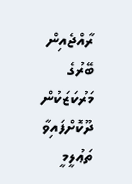ރާއްޖެއިން ބޭރުގެ މަރުކަޒަކުން ދޫކޮށްފައިވާ ތަޢުލީމީ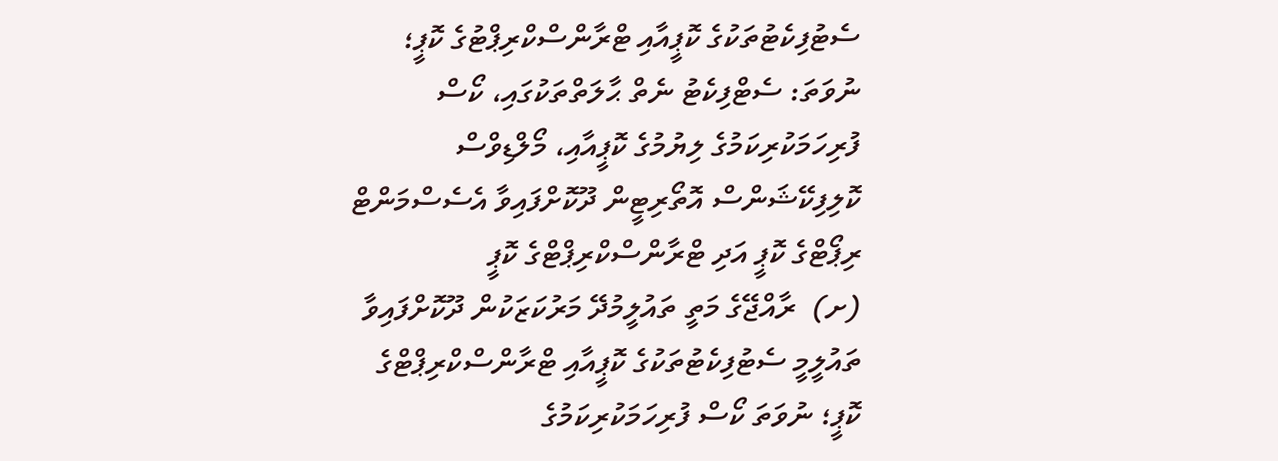ސެޓުފިކެޓުތަކުގެ ކޮޕީއާއި ޓްރާންސްކްރިޕްޓުގެ ކޮޕީ؛ ނުވަތަ: ސެޓްފިކެޓު ނެތް ޙާލަތްތަކުގައި، ކޯސް ފުރިހަމަކުރިކަމުގެ ލިޔުމުގެ ކޮޕީއާއި، މޯލްޑިވްސް ކޮލިފިކޭޝަންސް އޮތޯރިޓީން ދޫކޮށްފައިވާ އެސެސްމަންޓް ރިޕޯޓްގެ ކޮޕީ އަދި ޓްރާންސްކްރިޕްޓްގެ ކޮޕީ
(ށ)  ރާއްޖޭގެ މަތީ ތައުލީމުދޭ މަރުކަޒަކުން ދޫކޮށްފައިވާ ތައުލީމީ ސެޓުފިކެޓުތަކުގެ ކޮޕީއާއި ޓްރާންސްކްރިޕްޓްގެ ކޮޕީ؛ ނުވަތަ ކޯސް ފުރިހަމަކުރިކަމުގެ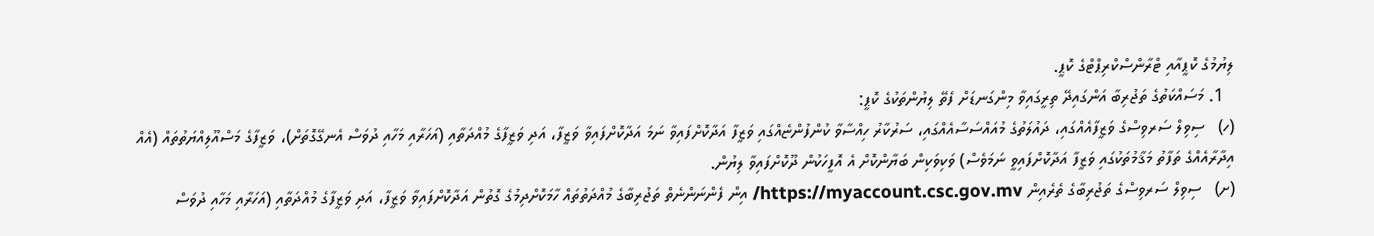ލިޔުމުގެ ކޮޕީއާއި ޓްރާންސްކްރިޕްޓްގެ ކޮޕީ.
  1. މަސައްކަތުގެ ތަޖުރިބާ އަންގައިދޭ ތިރީގައިވާ މިންގަނޑަށް ފެތޭ ލިޔުންތަކުގެ ކޮޕީ:
(ހ)   ސިވިލް ސަރވިސްގެ ވަޒީފާއެއްގައި، ދައުލަތުގެ މުއައްސަސާއެއްގައި، ސަރުކާރު ހިއްސާވާ ކުންފުންޏެއްގައި ވަޒީފާ އަދާކޮށްފައިވާ ނަމަ އަދާކޮށްފައިވާ ވަޒީފާ، އަދި ވަޒީފާގެ މުއްދަތާއި (އަހަރާއި މަހާއި ދުވަސް އެނގޭގޮތަށް)، ވަޒީފާގެ މަސްއޫލިއްޔަތުތައް (އެއް އިދާރާއެއްގެ ތަފާތު މަޤާމުތަކުގައި ވަޒީފާ އަދާކޮށްފައިވީ ނަމަވެސް) ވަކިވަކިން ބަޔާންކޮށް އެ އޮފީހަކުން ދޫކޮށްފައިވާ ލިޔުން.
(ށ)   ސިވިލް ސަރވިސްގެ ތަޖުރިބާގެ ތެރެއިން https://myaccount.csc.gov.mv/ އިން ފެންނަންނެތް ތަޖުރިބާގެ މުއްދަތުތައް ހާމަކޮށްދިމުގެ ގޮތުން އަދާކޮށްފައިވާ ވަޒީފާ، އަދި ވަޒީފާގެ މުއްދަތާއި (އަހަރާއި މަހާއި ދުވަސް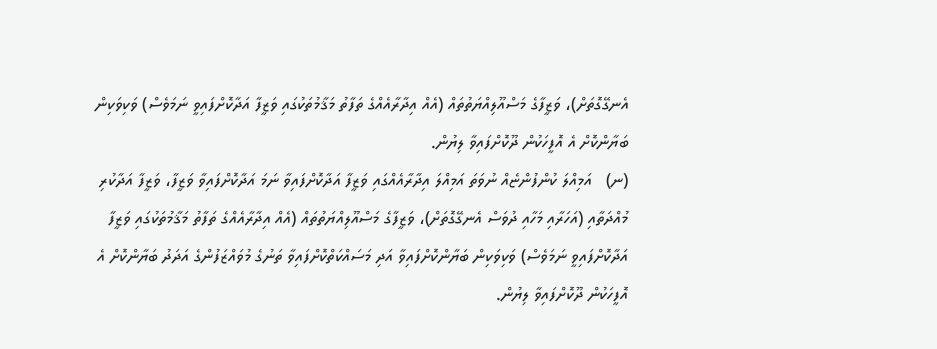އެނގޭގޮތަށް)، ވަޒީފާގެ މަސްއޫލިއްޔަތުތައް (އެއް އިދާރާއެއްގެ ތަފާތު މަޤާމުތަކުގައި ވަޒީފާ އަދާކޮށްފައިވީ ނަމަވެސް) ވަކިވަކިން ބަޔާންކޮށް އެ އޮފީހަކުން ދޫކޮށްފައިވާ ލިޔުން.
(ނ)   އަމިއްލަ ކުންފުންޏެއް ނުވަތަ އަމިއްލަ އިދާރާއެއްގައި ވަޒީފާ އަދާކޮށްފައިވާ ނަމަ އަދާކޮށްފައިވާ ވަޒީފާ، ވަޒީފާ އަދާކުރި މުއްދަތާއި (އަހަރާއި މަހާއި ދުވަސް އެނގޭގޮތަށް)، ވަޒީފާގެ މަސްއޫލިއްޔަތުތައް (އެއް އިދާރާއެއްގެ ތަފާތު މަޤާމުތަކުގައި ވަޒީފާ އަދާކޮށްފައިވީ ނަމަވެސް) ވަކިވަކިން ބަޔާންކޮށްފައިވާ އަދި މަސައްކަތްކޮށްފައިވާ ތަނުގެ މުވައްޒަފުންގެ އަދަދު ބަޔާންކޮށް އެ އޮފީހަކުން ދޫކޮށްފައިވާ ލިޔުން.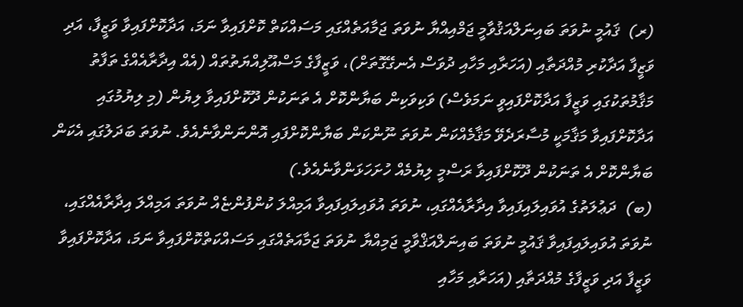(ރ)  ޤައުމީ ނުވަތަ ބައިނަލްއަޤުވާމީ ޖަމްއިއްޔާ ނުވަތަ ޖަމާއަތެއްގައި މަސައްކަތް ކޮށްފައިވާ ނަމަ، އަދާކޮށްފައިވާ ވަޒީފާ، އަދި ވަޒީފާ އަދާކުރި މުއްދަތާއި (އަހަރާއި މަހާއި ދުވަސް އެނގޭގޮތަށް)، ވަޒީފާގެ މަސްއޫލިއްޔަތުތައް (އެއް އިދާރާއެއްގެ ތަފާތު މަޤާމުތަކުގައި ވަޒީފާ އަދާކޮށްފައިވީ ނަމަވެސް) ވަކިވަކިން ބަޔާންކޮށް އެ ތަނަކުން ދޫކޮށްފައިވާ ލިޔުން (މި ލިޔުމުގައި އަދާކޮށްފައިވާ މަޤާމަކީ މުސާރަދެވޭ މަޤާމެއްކަން ނުވަތަ ނޫންކަން ބަޔާންކޮށްފައި އޮންނަންވާނެއެވެ. ނުވަތަ ބަދަލުގައި އެކަން ބަޔާންކޮށް އެ ތަނަކުން ދޫކޮށްފައިވާ ރަސްމީ ލިޔުމެއް ހުށަހަޅަންވާނެއެވެ.)
(ބ)  ދަޢުލަތުގެ އުވައިލައިފައިވާ އިދާރާއެއްގައި، ނުވަތަ އުވައިލައިފައިވާ އަމިއްލަ ކުންފުންޏެއް ނުވަތަ އަމިއްލަ އިދާރާއެއްގައި، ނުވަތަ އުވައިލައިފައިވާ ޤައުމީ ނުވަތަ ބައިނަލްއަޤްވާމީ ޖަމިއްޔާ ނުވަތަ ޖަމާއަތެއްގައި މަސައްކަތްކޮށްފައިވާ ނަމަ، އަދާކޮށްފައިވާ ވަޒީފާ އަދި ވަޒީފާގެ މުއްދަތާއި (އަހަރާއި މަހާއި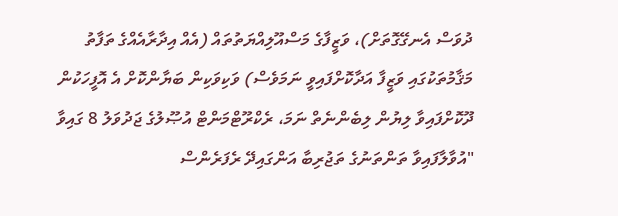ދުވަސް އެނގޭގޮތަށް)، ވަޒީފާގެ މަސްއޫލިއްޔަތުތައް (އެއް އިދާރާއެއްގެ ތަފާތު މަޤާމުތަކުގައި ވަޒީފާ އަދާކޮށްފައިވީ ނަމަވެސް) ވަކިވަކިން ބަޔާންކޮށް އެ އޮފީހަކުން ދޫކޮށްފައިވާ ލިޔުން ލިބެންނެތް ނަމަ، ރެކްރޫޓްމަންޓް އުޞޫލުގެ ޖަދުވަލު 8 ގައިވާ "އުވާލާފައިވާ ތަންތަނުގެ ތަޖުރިބާ އަންގައިދޭ ރެފަރެންސް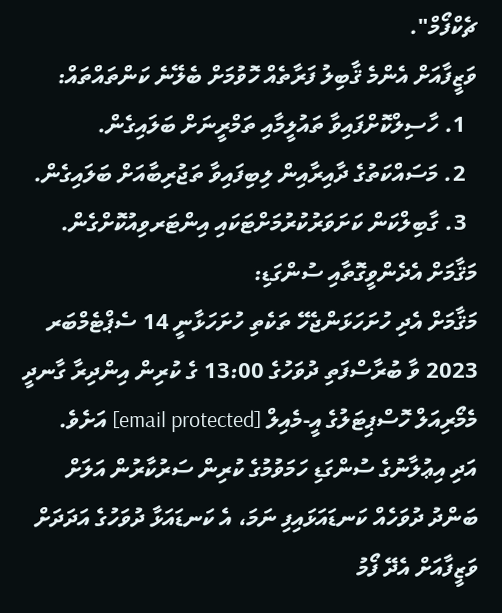ޗެކްފޯމް".
ވަޒީފާއަށް އެންމެ ޤާބިލު ފަރާތެއް ހޮވުމަށް ބެލޭނެ ކަންތައްތައް:
  1. ހާސިލްކޮށްފައިވާ ތައުލީމާއި ތަމްރީނަށް ބަލައިގެން.
  2. މަސައްކަތުގެ ދާއިރާއިން ލިބިފައިވާ ތަޖުރިބާއަށް ބަލައިގެން.
  3. ގާބިލްކަން ކަށަވަރުކުރުމަށްޓަކައި އިންޓަރވިއުކޮށްގެން.
މަޤާމަށް އެދެންވީގޮތާއި ސުންގަޑި:
މަޤާމަށް އެދި ހުށަހަޅަންޖެހޭ ތަކެތި ހުށަހަޅާނީ 14 ސެޕްޓެމްބަރ 2023 ވާ ބުރާސްފަތި ދުވަހުގެ 13:00 ގެ ކުރިން އިންދިރާ ގާނދީ މެމޯރިއަލް ހޮސްޕިޓަލުގެ އީ-މެއިލް [email protected] އަށެވެ.
އަދި އިޢުލާނުގެ ސުންގަޑި ހަމަވުމުގެ ކުރިން ސަރުކާރުން އަލަށް ބަންދު ދުވަހެއް ކަނޑައަޅައިފި ނަމަ، އެ ކަނޑައަޅާ ދުވަހުގެ އަދަދަށް ވަޒީފާއަށް އެދޭ ފޯމު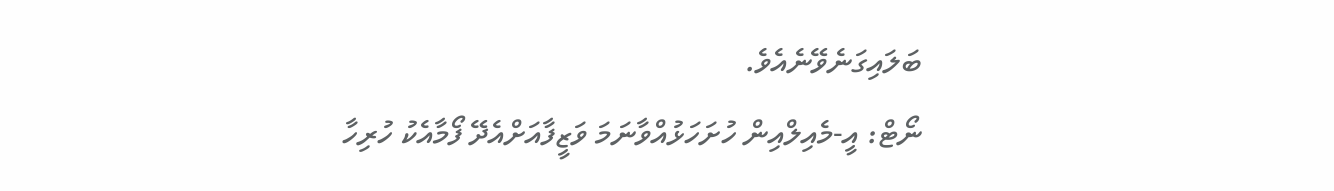ބަލައިގަނެވޭނެއެވެ.
ނޯޓް: އީ-މެއިލްއިން ހުށަހަޅުއްވާނަމަ ވަޒީފާއަށްއެދޭ ފޯމާއެކު ހުރިހާ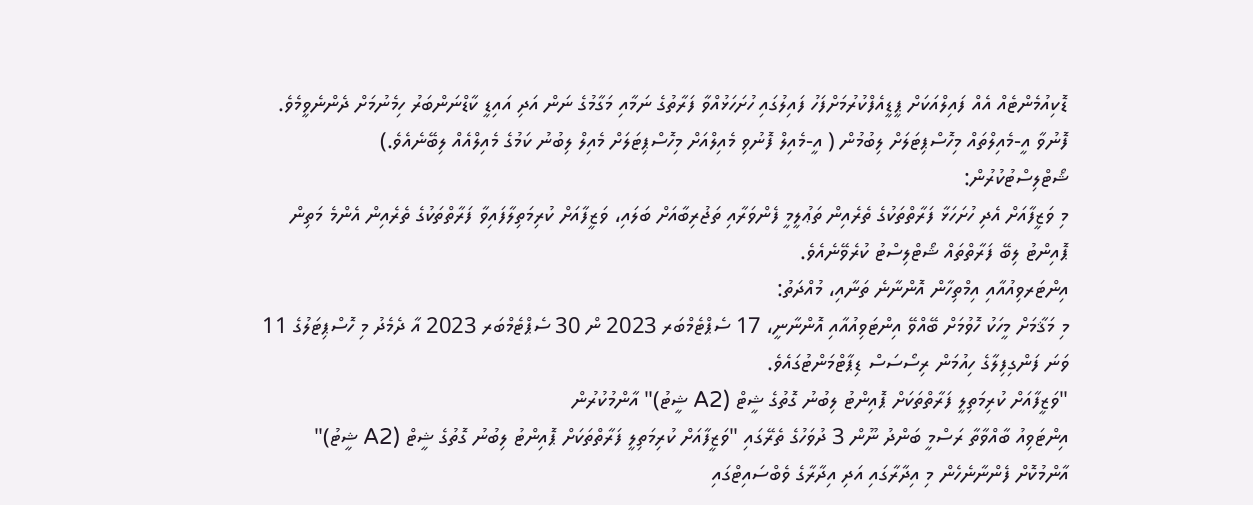ޑޮކިއުމެންޓެއް އެއް ފައިލްއަކަށް ޕީޑީއެފްކުރުމަށްފަހު ފައިލުގައި ހުށަހަޅުއްވާ ފަރާތުގެ ނަމާއި މަގާމުގެ ނަން އަދި އައިޑީ ކާޑްނަންބަރު ހިމެނުމަށް ދެންނެވީމެވެ. ފޮނުވާ އީ-މެއިލްތައް މިހޮސްޕިޓަލަށް ލިބުމުން ( އީ-މެއިލް ފޮނުވި މެއިލްއަށް މިހޮސްޕިޓަލަށް މެއިލް ލިބުނު ކަމުގެ މެއިލްއެއް ލިބޭނެއެވެ.)
ޝޯޓްލިސްޓުކުރުން:
މި ވަޒީފާއަށް އެދި ހުށަހަޅާ ފަރާތްތަކުގެ ތެރެއިން ތަޢުލީމީ ފެންވަރާއި ތަޖުރިބާއަށް ބަލައި، ވަޒީފާއަށް ކުރިމަތިލާފައިވާ ފަރާތްތަކުގެ ތެރެއިން އެންމެ މަތިން ޕޮއިންޓު ލިބޭ ފަރާތްތައް ޝޯޓްލިސްޓު ކުރެވޭނެއެވެ.
އިންޓަރވިއުއާއި އިމްތިހާން އޮންނާނެ ތަނާއި، މުއްދަތު:
މި މަޤާމަށް މީހަކު ހޮވުމަށް ބޭއްވޭ އިންޓަވިއުއާއި އޮންނާނީ، 17 ސެޕްޓެމްބަރ 2023 ން 30 ސެޕްޓެމްބަރ 2023 އާ ދެމެދު މި ހޮސްޕިޓަލުގެ 11 ވަނަ ފަންގިފިލާގެ ހިއުމަން ރިސޯސަސް ޑިޕާޓްމަންޓުގައެވެ.
"ވަޒީފާއަށް ކުރިމަތިލީ ފަރާތްތަކަށް ޕޮއިންޓު ލިބުނު ގޮތުގެ ޝީޓް (A2 ޝީޓު)" އާންމުކުރުން
އިންޓަވިއު ބާއްވާތާ ރަސްމީ ބަންދު ނޫން 3 ދުވަހުގެ ތެރޭގައި "ވަޒީފާއަށް ކުރިމަތިލީ ފަރާތްތަކަށް ޕޮއިންޓު ލިބުނު ގޮތުގެ ޝީޓް (A2 ޝީޓު)" އާންމުކޮށް ފެންނާނެހެން މި އިދާރާގައި އަދި އިދާރާގެ ވެބްސައިޓްގައި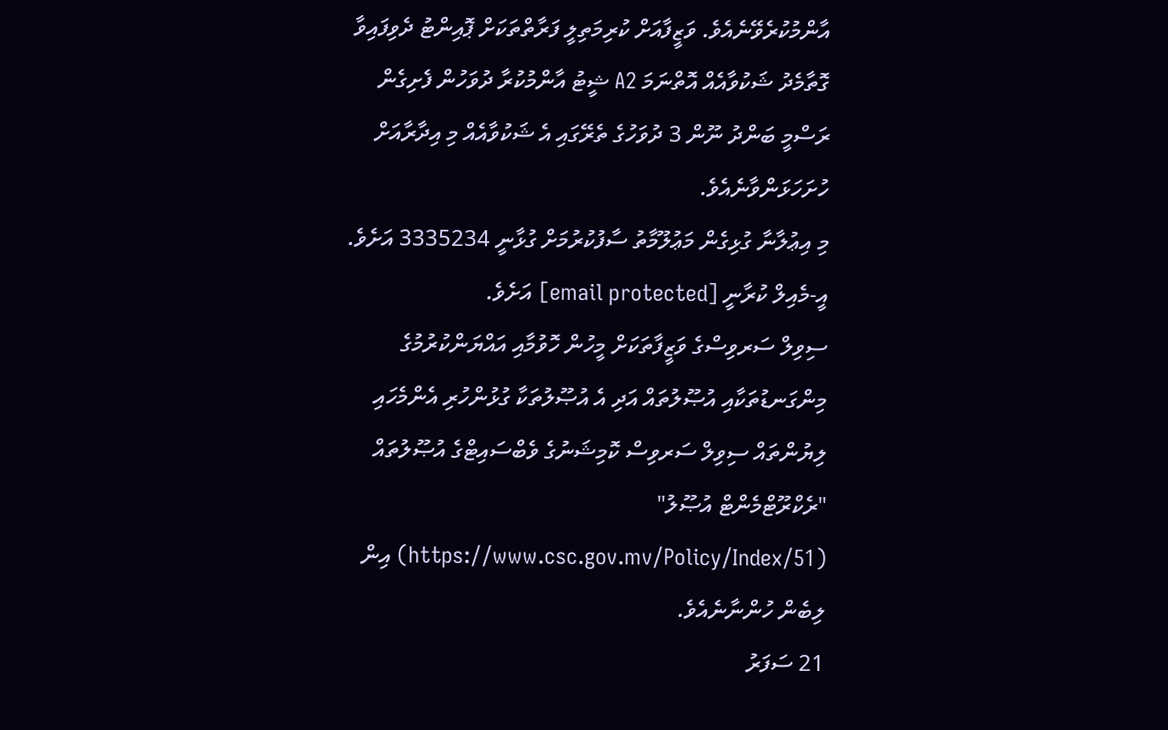އާންމުކުރެވޭނެއެވެ. ވަޒީފާއަށް ކުރިމަތިލީ ފަރާތްތަކަށް ޕޮއިންޓު ދެވިފައިވާ ގޮތާމެދު ޝަކުވާއެއް އޮތްނަމަ A2 ޝީޓު އާންމުކުރާ ދުވަހުން ފެށިގެން ރަސްމީ ބަންދު ނޫން 3 ދުވަހުގެ ތެރޭގައި އެ ޝަކުވާއެއް މި އިދާރާއަށް ހުށަހަޅަންވާނެއެވެ.
މި އިޢުލާނާ ގުޅިގެން މަޢުލޫމާތު ސާފުކުރުމަށް ގުޅާނީ 3335234 އަށެވެ. އީ-މެއިލް ކުރާނީ [email protected] އަށެވެ.
ސިވިލް ސަރވިސްގެ ވަޒީފާތަކަށް މީހުން ހޮވުމާއި އައްޔަންކުރުމުގެ މިންގަނޑުތަކާއި އުޞޫލުތައް އަދި އެ އުޞޫލުތަކާ ގުޅުންހުރި އެންމެހައި ލިޔުންތައް ސިވިލް ސަރވިސް ކޮމިޝަނުގެ ވެބްސައިޓްގެ އުޞޫލުތައް "ރެކްރޫޓްމެންޓް އުޞޫލު" (https://www.csc.gov.mv/Policy/Index/51) އިން ލިބެން ހުންނާނެއެވެ.
21 ސަފަރު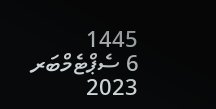1445
6 ސެޕްޓެމްބަރ 2023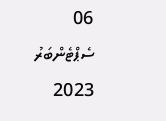06 ސެޕްޓެންބަރު 2023